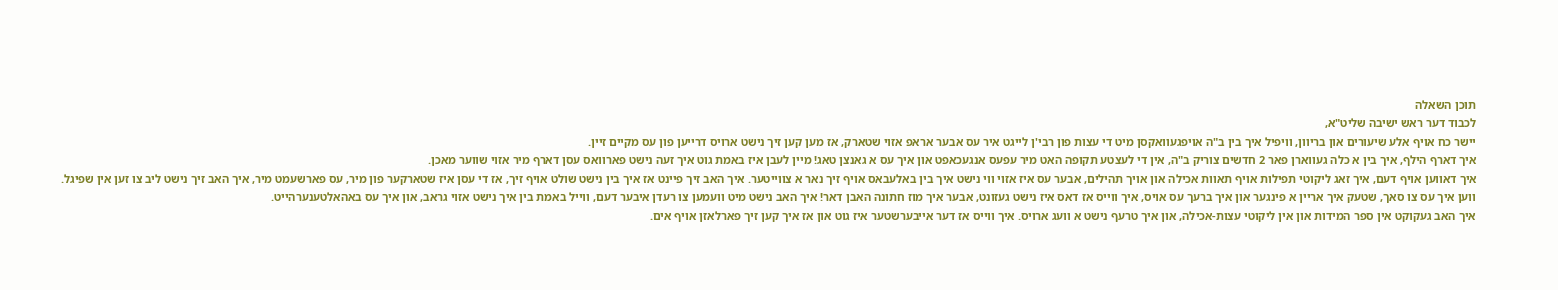תוכן השאלה
לכבוד דער ראש ישיבה שליט"א,
יישר כח אויף אלע שיעורים און בריוון, וויפיל איך בין ב"ה אויפגעוואקסן מיט די עצות פון רבי'ן לייגט איר עס אבער אראפ אזוי שטארק, אז מען קען זיך נישט ארויס דרייען פון עס מקיים זיין.
איך דארף הילף, איך בין א כלה געווארן פאר 2 חדשים צוריק ב"ה, אין די לעצטע תקופה האט מיר עפעס אנגעכאפט און איך עס א גאנצן טאג! מיין לעבן איז באמת גוט איך זעה נישט פארוואס עסן דארף מיר אזוי שווער מאכן.
איך דאווען אויף דעם, איך זאג ליקוטי תפילות אויף תאוות אכילה און אויך תהילים, אבער עס איז אזוי ווי נישט איך בין באלעבאס אויף זיך נאר א צווייטער. איך האב זיך פיינט אז איך בין נישט שולט אויף זיך, אז די עסן איז שטארקער פון מיר, עס פארשעמט מיר, איך האב זיך נישט ליב צו זען אין שפיגל.
ווען איך עס צו סאך, שטעק איך אריין א פינגער און איך ברעך עס אויס, איך ווייס אז דאס איז נישט געזונט, אבער איך מוז חתונה האבן דאר! איך האב נישט מיט וועמען צו רעדן איבער דעם, ווייל באמת בין איך נישט אזוי גראב, און איך עס באהאלטענערהייט.
איך האב געקוקט אין ספר המידות און אין ליקוטי עצות-אכילה, און איך טרעף נישט א וועג ארויס. איך ווייס אז דער אייבערשטער איז גוט און אז איך קען זיך פארלאזן אויף אים.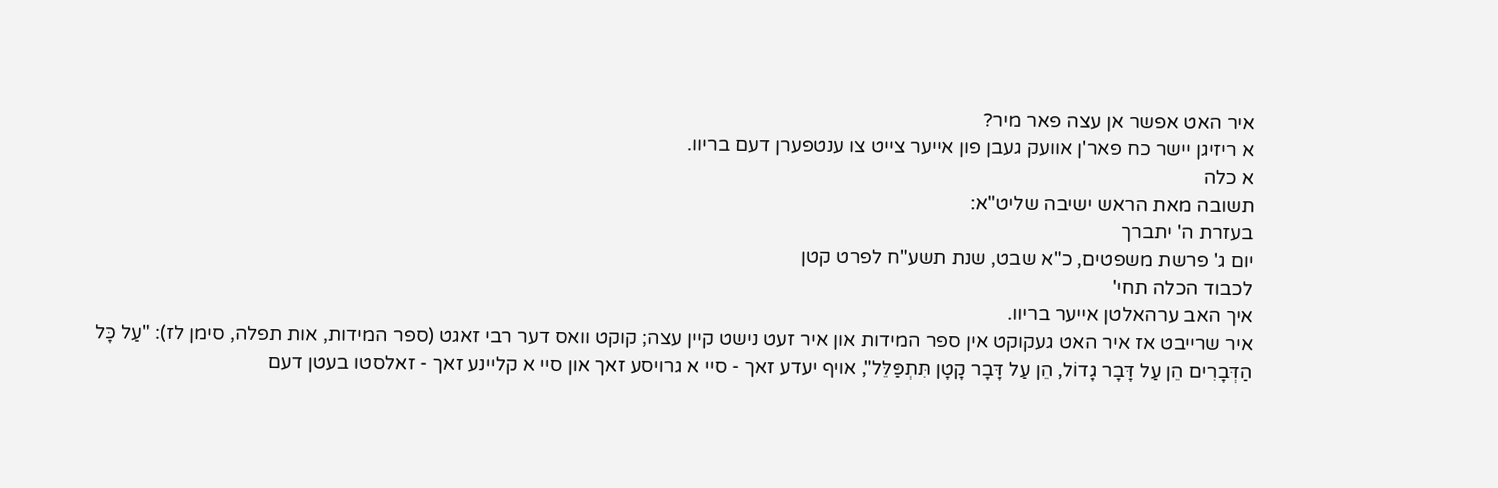איר האט אפשר אן עצה פאר מיר?
א ריזיגן יישר כח פאר'ן אוועק געבן פון אייער צייט צו ענטפערן דעם בריוו.
א כלה
תשובה מאת הראש ישיבה שליט"א:
בעזרת ה' יתברך
יום ג' פרשת משפטים, כ"א שבט, שנת תשע"ח לפרט קטן
לכבוד הכלה תחי'
איך האב ערהאלטן אייער בריוו.
איר שרייבט אז איר האט געקוקט אין ספר המידות און איר זעט נישט קיין עצה; קוקט וואס דער רבי זאגט (ספר המידות, אות תפלה, סימן לז): "עַל כָּל הַדְּבָרִים הֵן עַל דָּבָר גָדוֹל, הֵן עַל דָּבָר קָטָן תִּתְפַּלֵּל", אויף יעדע זאך - סיי א גרויסע זאך און סיי א קליינע זאך - זאלסטו בעטן דעם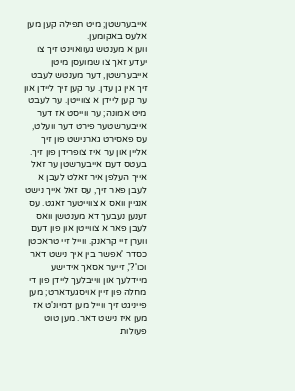אייבערשטן; מיט תפילה קען מען אלעס באקומען.
ווען א מענטש געוואוינט זיך צו יעדע זאך צו שמועסן מיטן אייבערשטן, דער מענטש לעבט זיך אין גן עדן. ער קען זיך ליידן און ער קען ליידן א צווייטן. ער לעבט מיט אמונה; ער ווייסט אז דער אייבערשטער פירט דער וועלט, עס פאסירט גארנישט פון זיך אליין און ער איז צופרידן פון זיך.
בעטס דעם אייבערשטן ער זאל אייך העלפן איר זאלט לעבן א לעבן פאר זיך, עס זאל אייך נישט אנגיין וואס א צווייטער זאגט. עס זענען נעבעך דא מענטשן וואס לעבן פאר א צווייטן און פון דעם ווערן זיי קראנק. ווייל זיי טראכטן כסדר 'אפשר בין איך נישט דאר וכו'?', זייער אסאך אידישע מיידלעך און ווייבלעך ליידן פון די מחלה פון זיין אויסגעדארט; מען פייניגט זיך ווייל מען דמיונ'ט אז מען איז נישט דאר. מען טוט פעולות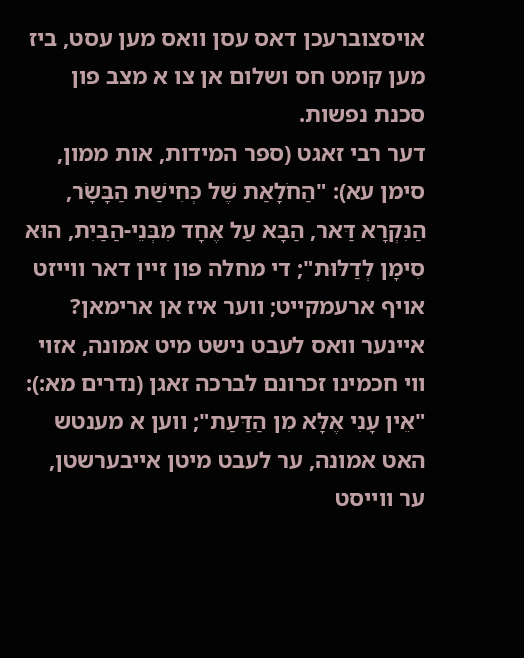אויסצוברעכן דאס עסן וואס מען עסט, ביז מען קומט חס ושלום אן צו א מצב פון סכנת נפשות.
דער רבי זאגט (ספר המידות, אות ממון, סימן עא): "הַחֹלָאַת שֶׁל כְּחִישַׁת הַבָּשָׂר, הַנִּקְרָא דַּאר, הַבָּא עַל אֶחָד מִבְּנֵי-הַבַּיִת, הוּא סִימָן לְדַלּוּת"; די מחלה פון זיין דאר ווייזט אויף ארעמקייט; ווער איז אן ארימאן? איינער וואס לעבט נישט מיט אמונה, אזוי ווי חכמינו זכרונם לברכה זאגן (נדרים מא:): "אֵין עָנִי אֶלָּא מִן הַדַּעַת"; ווען א מענטש האט אמונה, ער לעבט מיטן אייבערשטן, ער ווייסט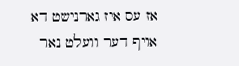אז עס איז גארנישט דא אויף דער וועלט נאר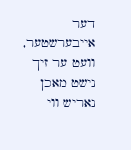דער אייבערשטער, וועט ער זיך נישט מאכן נאריש ווי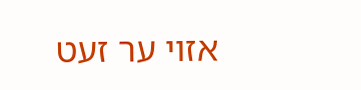אזוי ער זעט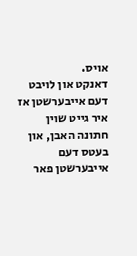אויס.
דאנקט און לויבט דעם אייבערשטן אז איר גייט שוין חתונה האבן, און בעטס דעם אייבערשטן פאר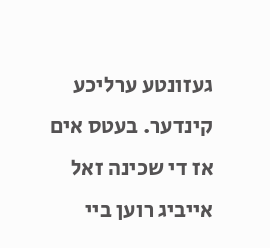געזונטע ערליכע קינדער. בעטס אים אז די שכינה זאל אייביג רוען ביי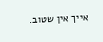אייך אין שטוב.